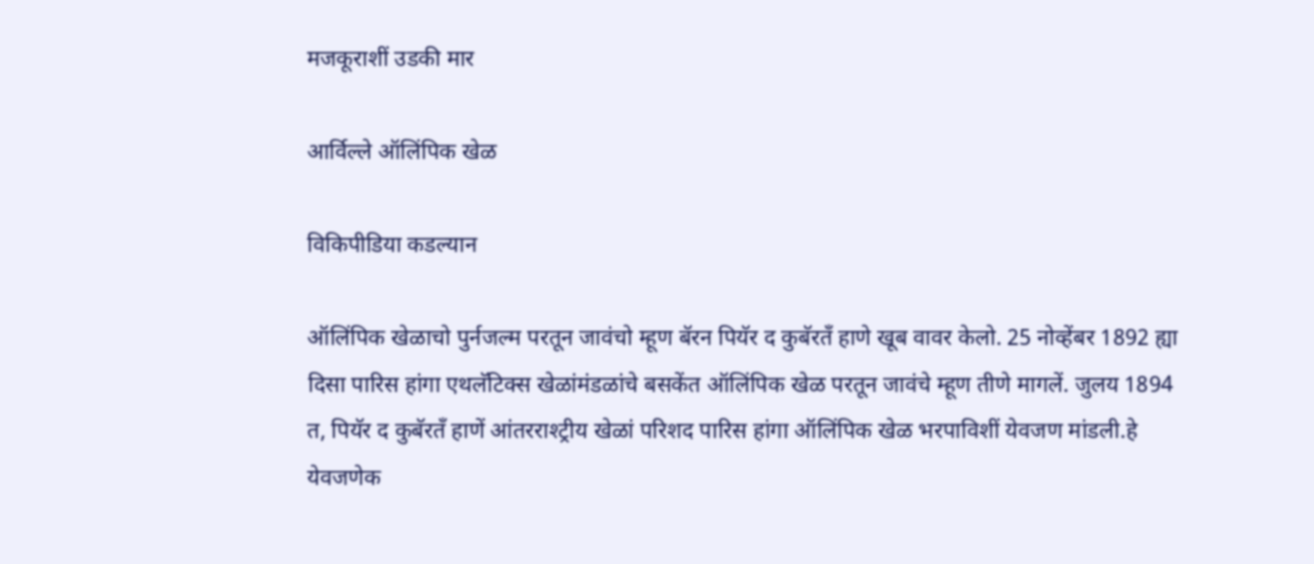मजकूराशीं उडकी मार

आर्विल्ले ऑलिंपिक खेळ

विकिपीडिया कडल्यान

ऑलिंपिक खेळाचो पुर्नजल्म परतून जावंचो म्हूण बॅरन पियॅर द कुबॅरतँ हाणे खूब वावर केलो. 25 नोव्हेंबर 1892 ह्या दिसा पारिस हांगा एथलॅटिक्स खेळांमंडळांचे बसकेंत ऑलिंपिक खेळ परतून जावंचे म्हूण तीणे मागलें. जुलय 1894 त, पियॅर द कुबॅरतँ हाणें आंतरराश्ट्रीय खेळां परिशद पारिस हांगा ऑलिंपिक खेळ भरपाविशीं येवजण मांडली.हे येवजणेक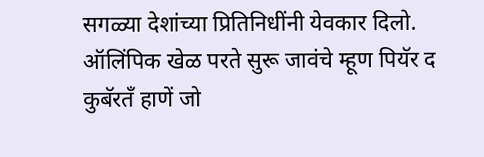सगळ्या देशांच्या प्रितिनिधींनी येवकार दिलो. ऑलिंपिक खेळ परते सुरू जावंचे म्हूण पियॅर द कुबॅरतँ हाणें जो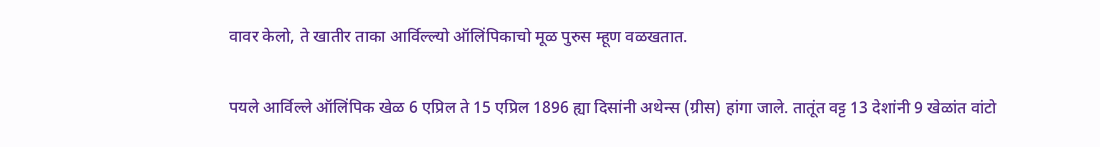वावर केलो, ते खातीर ताका आर्विल्ल्यो ऑलिंपिकाचो मूळ पुरुस म्हूण वळखतात.

पयले आर्विल्ले ऑलिंपिक खेळ 6 एप्रिल ते 15 एप्रिल 1896 ह्या दिसांनी अथेन्स (ग्रीस) हांगा जाले. तातूंत वट्ट 13 देशांनी 9 खेळांत वांटो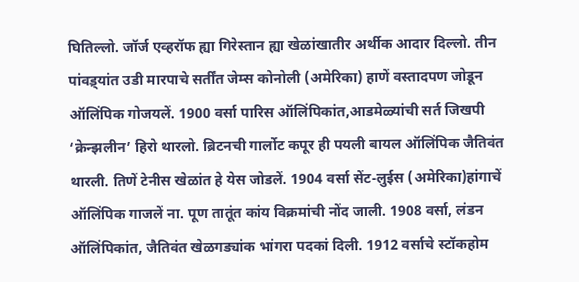घितिल्लो. जॉर्ज एव्हरॉफ ह्या गिरेस्तान ह्या खेळांखातीर अर्थीक आदार दिल्लो. तीन पांवड़्यांत उडी मारपाचे सर्तींत जेम्स कोनोली (अमेरिका) हाणें वस्तादपण जोडून ऑलिंपिक गोजयलें. 1900 वर्सा पारिस ऑलिंपिकांत,आडमेळ्यांची सर्त जिखपी ‘क्रेन्झलीन’ हिरो थारलो. ब्रिटनची गार्लोट कपूर ही पयली बायल ऑलिंपिक जैतिवंत थारली. तिणें टेनीस खेळांत हे येस जोडलें. 1904 वर्सा सेंट-लुईस (अमेरिका)हांगाचें ऑलिंपिक गाजलें ना. पूण तातूंत कांय विक्रमांची नोंद जाली. 1908 वर्सा, लंडन ऑलिंपिकांत, जैतिवंत खेळगड्यांक भांगरा पदकां दिली. 1912 वर्साचे स्टॉकहोम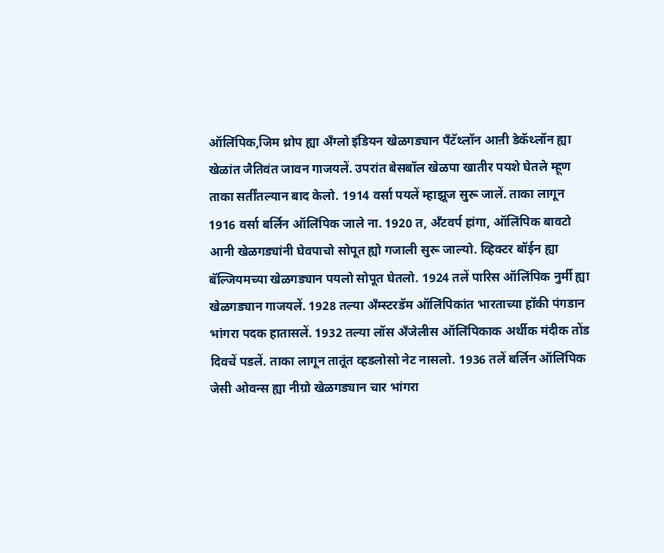ऑलिंपिक,जिम थ्रोप ह्या अँग्लो इंडियन खेळगड्यान पँटॅथ्लॉन आऩी डेकॅथ्लॉन ह्या खेळांत जैतिवंत जावन गाजयलें. उपरांत बेसबॉल खेळपा खातीर पयशे घेतले म्हूण ताका सर्तींतल्यान बाद केलो. 1914 वर्सा पयलें म्हाझूज सुरू जालें. ताका लागून 1916 वर्सा बर्लिन ऑलिंपिक जाले ना. 1920 त, अँटवर्प हांगा, ऑलिंपिक बावटो आनी खेळगड्यांनी घेवपाचो सोपूत ह्यो गजाली सुरू जाल्यो. व्हिक्टर बॉईन ह्या बॅल्जियमच्या खेळगड्यान पयलो सोपूत घेतलो. 1924 तलें पारिस ऑलिंपिक नुर्मी ह्या खेळगड्यान गाजयलें. 1928 तल्या अँम्स्टरडॅम ऑलिंपिकांत भारताच्या हॉकी पंगडान भांगरा पदक हातासलें. 1932 तल्या लॉस अँजेलीस ऑलिंपिकाक अर्थीक मंदीक तोंड दिवचें पडलें. ताका लागून तातूंत व्हडलोसो नेट नासलो. 1936 तलें बर्लिन ऑलिंपिक जेसी ओवन्स ह्या नीग्रो खेळगड्यान चार भांगरा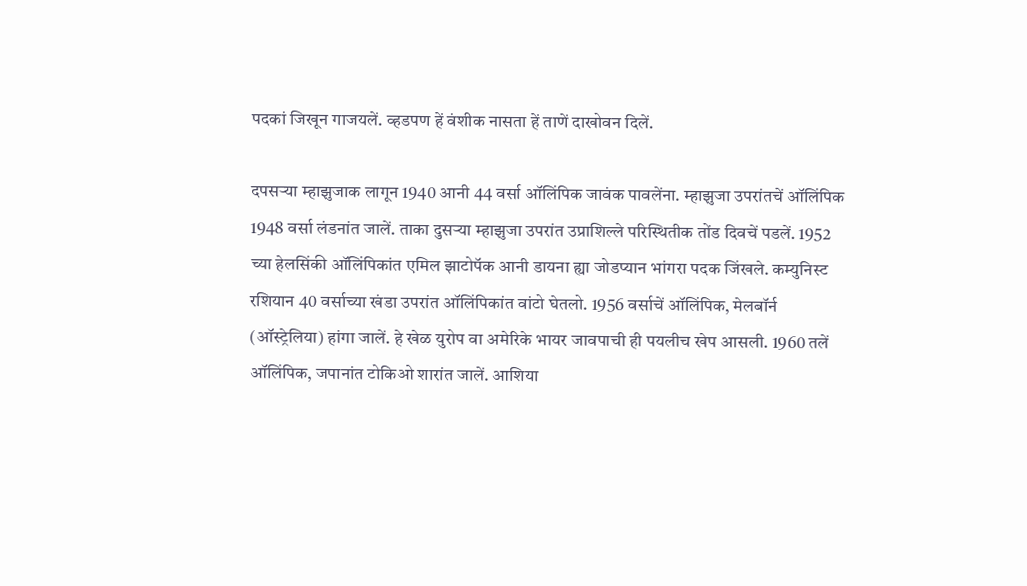पदकां जिखून गाजयलें. व्हडपण हें वंशीक नासता हें ताणें दाखोवन दिलें.

दपसऱ्या म्हाझुजाक लागून 1940 आनी 44 वर्सा ऑलिंपिक जावंक पावलेंना. म्हाझुजा उपरांतचें ऑलिंपिक 1948 वर्सा लंडनांत जालें. ताका दुसऱ्या म्हाझुजा उपरांत उप्राशिल्ले परिस्थितीक तोंड दिवचें पडलें. 1952 च्या हेलसिंकी ऑलिंपिकांत एमिल झाटोपॅक आनी डायना ह्या जोडप्यान भांगरा पदक जिंखले. कम्युनिस्ट रशियान 40 वर्साच्या खंडा उपरांत ऑलिंपिकांत वांटो घेतलो. 1956 वर्साचें ऑलिंपिक, मेलबॉर्न (ऑस्ट्रेलिया) हांगा जालें. हे खेळ युरोप वा अमेरिके भायर जावपाची ही पयलीच खेप आसली. 1960 तलें ऑलिंपिक, जपानांत टोकिओ शारांत जालें. आशिया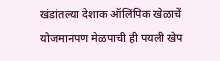खंडांतल्या देशाक ऑलिंपिक खेळाचें योजमानपण मेळपाची ही पयली खेप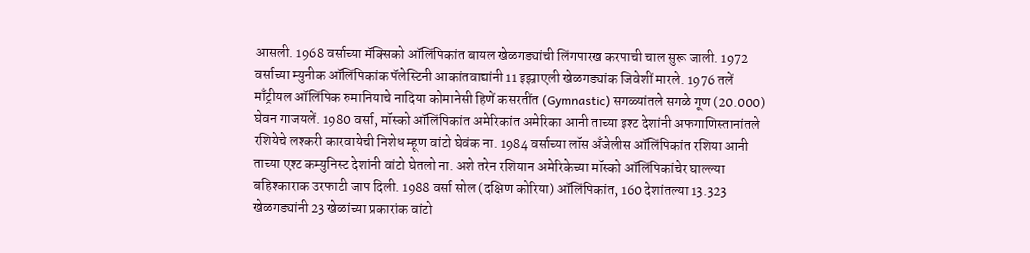आसली. 1968 वर्साच्या मॅक्सिको ऑलिंपिकांत बायल खेळगड्यांची लिंगपारख करपाची चाल सुरू जाली. 1972 वर्साच्या म्युनीक ऑलिंपिकांक पॅलेस्टिनी आकांतवाद्यांनी 11 इझ्राएली खेळगड्यांक जिवेशीं मारले. 1976 तलें माँट्रीयल ऑलिंपिक रुमानियाचे नादिया कोमानेसी हिणें कसरतींत (Gymnastic) सगळ्यांतले सगळे गूण (20.000) घेवन गाजयलें. 1980 वर्सा, मॉस्को ऑलिंपिकांत अमेरिकांत अमेरिका आनी ताच्या इश्ट देशांनी अफगाणिस्तानांतले रशियेचे लश्करी कारवायेची निशेध म्हूण वांटो घेवंक ना. 1984 वर्साच्या लॉस अँजेलीस ऑलिंपिकांत रशिया आनी ताच्या एश्ट कम्युनिस्ट देशांनी वांटो घेतलो ना. अशे तरेन रशियान अमेरिकेच्या मॉस्को ऑलिंपिकांचेर घाल्ल्या बहिश्काराक उरफाटी जाप दिली. 1988 वर्सा सोल (दक्षिण कोरिया) ऑलिंपिकांत, 160 देशांतल्या 13.323 खेळगड्यांनी 23 खेळांच्या प्रकारांक वांटो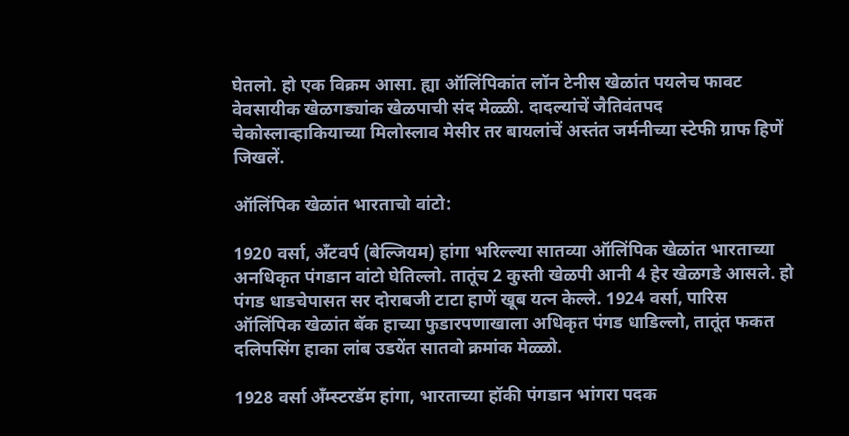घेतलो. हो एक विक्रम आसा. ह्या ऑलिंपिकांत लॉन टेनीस खेळांत पयलेच फावट वेवसायीक खेळगड्यांक खेळपाची संद मेळ्ळी. दादल्यांचें जैतिवंतपद चेकोस्लाव्हाकियाच्या मिलोस्लाव मेसीर तर बायलांचें अस्तंत जर्मनीच्या स्टेफी ग्राफ हिणें जिखलें.

ऑलिंपिक खेळांत भारताचो वांटो:

1920 वर्सा, अँटवर्प (बेल्जियम) हांगा भरिल्ल्या सातव्या ऑलिंपिक खेळांत भारताच्या अनधिकृत पंगडान वांटो घेतिल्लो. तातूंच 2 कुस्ती खेळपी आनी 4 हेर खेळगडे आसले. हो पंगड धाडचेपासत सर दोराबजी टाटा हाणें खूब यत्न केल्ले. 1924 वर्सा, पारिस ऑलिंपिक खेळांत बॅक हाच्या फुडारपणाखाला अधिकृत पंगड धाडिल्लो, तातूंत फकत दलिपसिंग हाका लांब उडयेंत सातवो क्रमांक मेळ्ळो.

1928 वर्सा अँम्स्टरडॅम हांगा, भारताच्या हॉकी पंगडान भांगरा पदक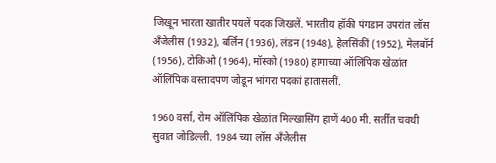जिखून भारता खातीर पयलें पदक जिखलें. भारतीय हॉकी पंगडान उपरांत लॉस अँजेलीस (1932), बर्लिन (1936), लंडन (1948), हेलसिंकीं (1952), मेलबॉर्न (1956), टोकिओ (1964), मॉस्को (1980) हागाच्या ऑलिंपिक खेळांत ऑलिंपिक वस्तादपण जोडून भांगरा पदकां हातासलीं.

1960 वर्सा, रोम ऑलिंपिक खेळांत मिल्खासिंग हाणें 400 मी. सर्तींत चवथी सुवात जोडिल्ली. 1984 च्या लॉस अँजेलीस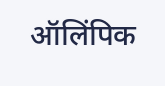ऑलिंपिक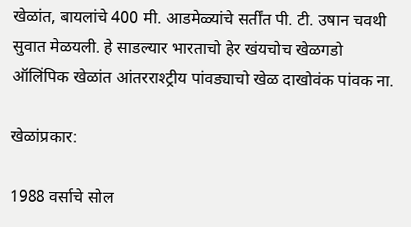खेळांत, बायलांचे 400 मी. आडमेळ्यांचे सर्तींत पी. टी. उषान चवथी सुवात मेळयली. हे साडल्यार भारताचो हेर खंयचोच खेळगडो ऑलिंपिक खेळांत आंतरराश्ट्रीय पांवड्याचो खेळ दाखोवंक पांवक ना.

खेळांप्रकार:

1988 वर्साचे सोल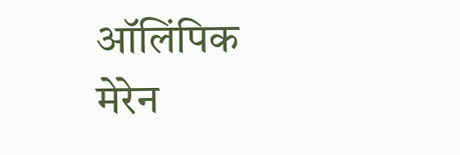ऑलिंपिक मेरेन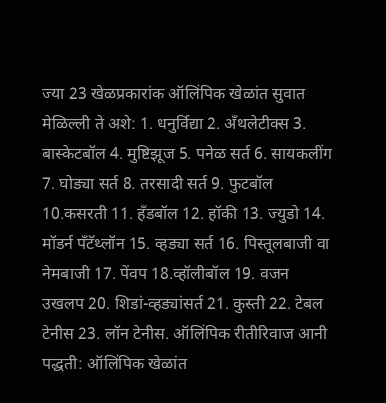ज्या 23 खेळप्रकारांक ऑलिंपिक खेळांत सुवात मेळिल्ली ते अशे: 1. धनुर्विद्या 2. अँथलेटीक्स 3. बास्केटबॉल 4. मुष्टिझूज 5. पनेळ सर्त 6. सायकलींग 7. घोड्या सर्त 8. तरसादी सर्त 9. फुटबॉल 10.कसरती 11. हँडबॉल 12. हॉकी 13. ज्युडो 14. मॉडर्न पँटॅथ्लॉन 15. व्हड्या सर्त 16. पिस्तूलबाजी वा नेमबाजी 17. पेंवप 18.व्हॉलीबॉल 19. वजन उखलप 20. शिडां-व्हड्यांसर्त 21. कुस्ती 22. टेबल टेनीस 23. लॉन टेनीस. ऑलिंपिक रीतीरिवाज आनी पद्धती: ऑलिंपिक खेळांत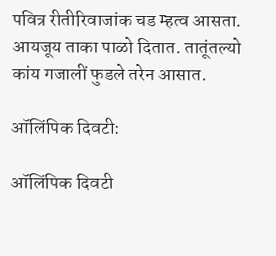पवित्र रीतीरिवाजांक चड म्हत्व आसता. आयजूय ताका पाळो दितात. तातूंतल्यो कांय गजालीं फुडले तरेन आसात.

ऑलिंपिक दिवटी:

ऑलिंपिक दिवटी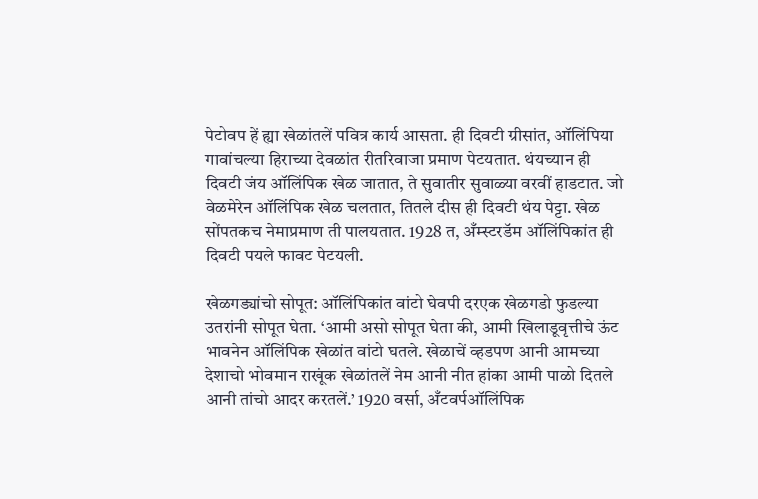पेटोवप हें ह्या खेळांतलें पवित्र कार्य आसता. ही दिवटी ग्रीसांत, ऑलिंपिया गावांचल्या हिराच्या देवळांत रीतरिवाजा प्रमाण पेटयतात. थंयच्यान ही दिवटी जंय ऑलिंपिक खेळ जातात, ते सुवातीर सुवाळ्या वरवीं हाडटात. जो वेळमेरेन ऑलिंपिक खेळ चलतात, तितले दीस ही दिवटी थंय पेट्टा. खेळ सोंपतकच नेमाप्रमाण ती पालयतात. 1928 त, अँम्स्टरडॅम ऑलिंपिकांत ही दिवटी पयले फावट पेटयली.

खेळगड्यांचो सोपूत: ऑलिंपिकांत वांटो घेवपी दरएक खेळगडो फुडल्या उतरांनी सोपूत घेता. ‘आमी असो सोपूत घेता की, आमी खिलाडूवृत्तीचे ऊंट भावनेन ऑलिंपिक खेळांत वांटो घतले. खेळाचें व्हडपण आनी आमच्या देशाचो भोवमान राखूंक खेळांतलें नेम आनी नीत हांका आमी पाळो दितले आनी तांचो आदर करतलें.’ 1920 वर्सा, अँटवर्पऑलिंपिक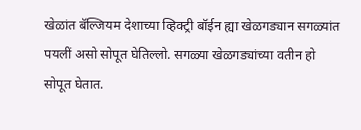खेळांत बॅल्जियम देशाच्या व्हिक्ट्री बॉईन ह्या खेळगड्यान सगळ्यांत पयलीं असो सोपूत घेतिल्लो. सगळ्या खेळगड्यांच्या वतीन हो सोपूत घेतात.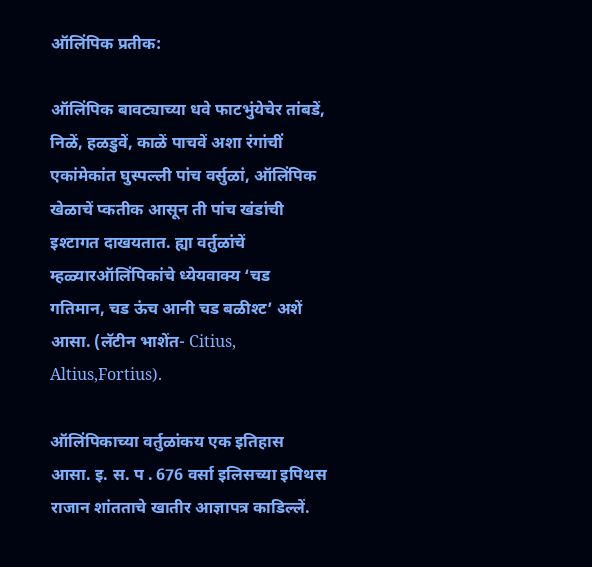ऑलिंपिक प्रतीक:

ऑलिंपिक बावट्याच्या धवे फाटभुंयेचेर तांबडें, निळें, हळडुवें, काळें पाचवें अशा रंगांचीं एकांमेकांत घुस्पल्ली पांच वर्सुळां, ऑलिंपिक खेळाचें प्कतीक आसून ती पांच खंडांची इश्टागत दाखयतात. ह्या वर्तुळांचें म्हळ्यारऑलिंपिकांचे ध्येयवाक्य ‘चड गतिमान, चड ऊंच आनी चड बळीश्ट’ अशें आसा. (लॅटीन भाशेंत- Citius, Altius,Fortius).

ऑलिंपिकाच्या वर्तुळांकय एक इतिहास आसा. इ. स. प . 676 वर्सा इलिसच्या इपिथस राजान शांतताचे खातीर आज्ञापत्र काडिल्लें.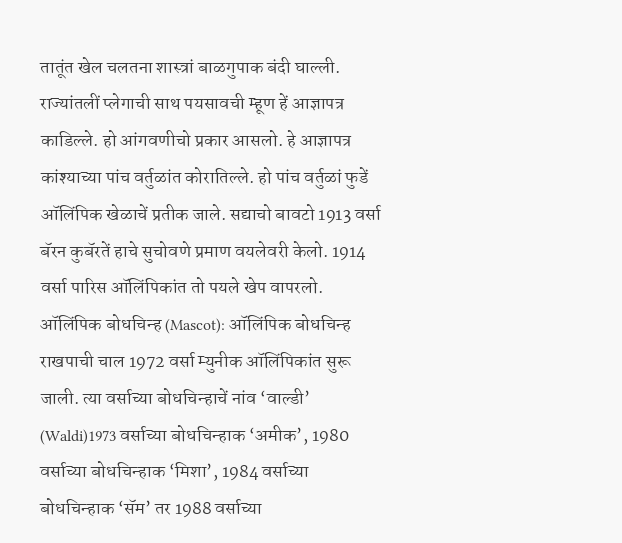तातूंत खेल चलतना शास्त्रां बाळगुपाक बंदी घाल्ली. राज्यांतलीं प्लेगाची साथ पयसावची म्हूण हें आज्ञापत्र काडिल्ले. हो आंगवणीचो प्रकार आसलो. हे आज्ञापत्र कांश्याच्या पांच वर्तुळांत कोरातिल्ले. हो पांच वर्तुळां फुडें ऑलिंपिक खेळाचें प्रतीक जाले. सद्याचो बावटो 1913 वर्सा बॅरन कुबॅरतें हाचे सुचोवणे प्रमाण वयलेवरी केलो. 1914 वर्सा पारिस ऑलिंपिकांत तो पयले खेप वापरलो. ऑलिंपिक बोधचिन्ह (Mascot): ऑलिंपिक बोधचिन्ह राखपाची चाल 1972 वर्सा म्युनीक ऑलिंपिकांत सुरू जाली. त्या वर्साच्या बोधचिन्हाचें नांव ‘वाल्डी’ (Waldi)1973 वर्साच्या बोधचिन्हाक ‘अमीक’, 1980 वर्साच्या बोधचिन्हाक ‘मिशा’, 1984 वर्साच्या बोधचिन्हाक ‘सॅम’ तर 1988 वर्साच्या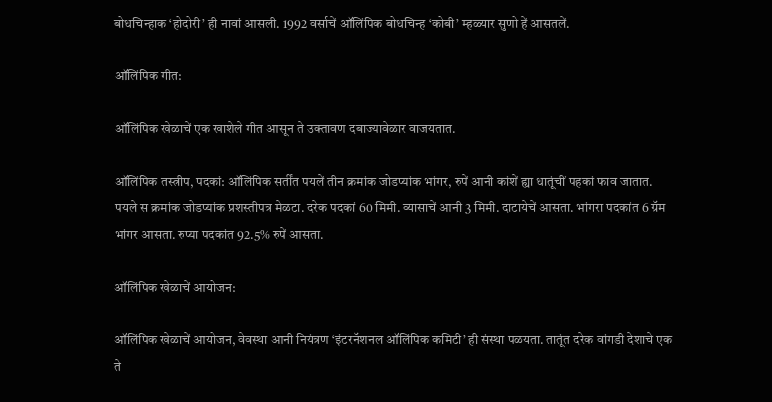बोधचिन्हाक ‘होदोरी’ ही नावां आसली. 1992 वर्साचें ऑलिंपिक बोधचिन्ह ‘कोबी’ म्हळ्यार सुणो हें आसतलें.

ऑलिंपिक गीत:

ऑलिंपिक खेळाचें एक खाशेले गीत आसून ते उक्तावण दबाज्यावेळार वाजयतात.

ऑलिंपिक तस्त्रीप, पदकां: ऑलिंपिक सर्तींत पयलें तीन क्रमांक जोडप्यांक भांगर, रुपें आनी कांशें ह्या धातूंचीं पहकां फाव जातात. पयले स क्रमांक जोडप्यांक प्रशस्तीपत्र मेळटा. दरेक पदकां 60 मिमी. व्यासाचें आनी 3 मिमी. दाटायेचें आसता. भांगरा पदकांत 6 ग्रॅम भांगर आसता. रुप्या पदकांत 92.5% रुपें आसता.

ऑलिंपिक खेळाचें आयोजन:

ऑलिंपिक खेळाचें आयोजन, वेवस्था आनी नियंत्रण ‘इंटरनॅशनल ऑलिंपिक कमिटी’ ही संस्था पळयता. तातूंत दरेक वांगडी देशाचे एक ते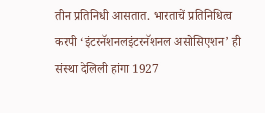तीन प्रतिनिधी आसतात. भारताचें प्रतिनिधित्व करपी ‘इंटरनॅशनलइंटरनॅशनल असोसिएशन’ ही संस्था देलिली हांगा 1927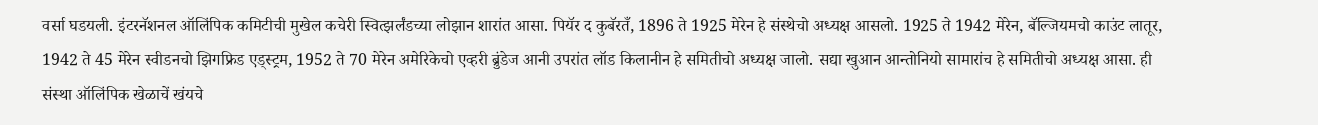वर्सा घडयली. इंटरनॅशनल ऑलिंपिक कमिटीची मुखेल कचेरी स्वित्झर्लंडच्या लोझान शारांत आसा. पियॅर द कुबॅरतँ, 1896 ते 1925 मेरेन हे संस्थेचो अध्यक्ष आसलो. 1925 ते 1942 मेरेन, बॅल्जियमचो काउंट लातूर, 1942 ते 45 मेरेन स्वीडनचो झिगफ्रिड एड्स्ट्रम, 1952 ते 70 मेरेन अमेरिकेचो एव्हरी ब्रुंडेज आनी उपरांत लॉड किलानीन हे समितीचो अध्यक्ष जालो. सद्या खुआन आन्तोनियो सामारांच हे समितीचो अध्यक्ष आसा. ही संस्था ऑलिंपिक खेळाचें खंयचे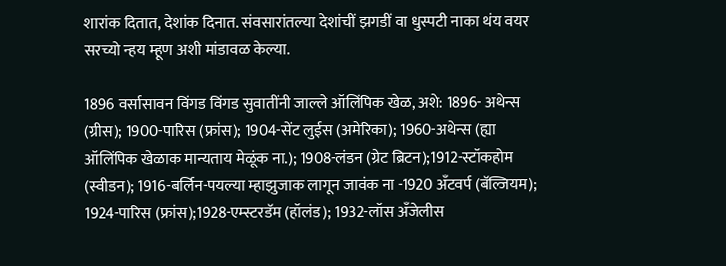शारांक दितात, देशांक दिनात. संवसारांतल्या देशांचीं झगडीं वा धुस्पटी नाका थंय वयर सरच्यो न्हय म्हूण अशी मांडावळ केल्या.

1896 वर्सासावन विंगड विंगड सुवातींनी जाल्ले ऑलिंपिक खेळ, अशे: 1896- अथेन्स (ग्रीस); 1900-पारिस (फ्रांस); 1904-सेंट लुईस (अमेरिका); 1960-अथेन्स (ह्या ऑलिंपिक खेळाक मान्यताय मेळूंक ना.); 1908-लंडन (ग्रेट ब्रिटन);1912-स्टॉकहोम (स्वीडन); 1916-बर्लिन-पयल्या म्हाझुजाक लागून जावंक ना -1920 अँटवर्प (बॅल्जियम); 1924-पारिस (फ्रांस);1928-एम्स्टरडॅम (हॉलंड); 1932-लॉस अँजेलीस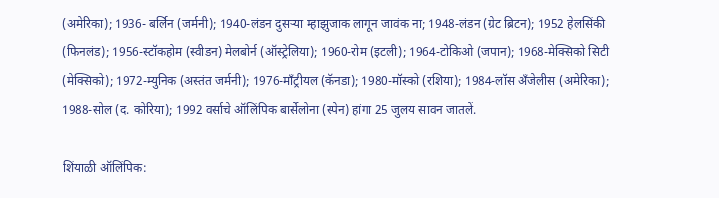(अमेरिका); 1936- बर्लिन (जर्मनी); 1940-लंडन दुसऱ्या म्हाझुजाक लागून जावंक ना; 1948-लंडन (ग्रेट ब्रिटन); 1952 हेलसिंकी (फिनलंड); 1956-स्टॉकहोम (स्वीडन) मेलबोर्न (ऑस्ट्रेलिया); 1960-रोम (इटली); 1964-टोकिओ (जपान); 1968-मेक्सिको सिटी (मेक्सिको); 1972-म्युनिक (अस्तंत जर्मनी); 1976-माँट्रीयल (कॅनडा); 1980-मॉस्को (रशिया); 1984-लॉस अँजेलीस (अमेरिका); 1988-सोल (द. कोरिया); 1992 वर्साचे ऑलिंपिक बार्सेलोना (स्पेन) हांगा 25 जुलय सावन जातलें.

शिंयाळी ऑलिंपिक: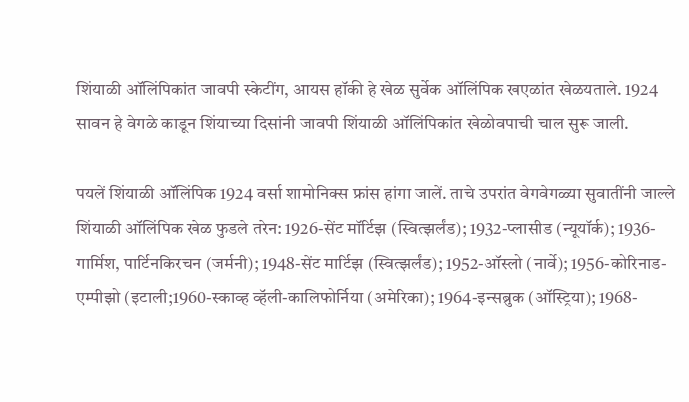शिंयाळी ऑलिंपिकांत जावपी स्केटींग, आयस हॉकी हे खेळ सुर्वेक ऑलिंपिक खएळांत खेळयताले. 1924 सावन हे वेगळे काडून शिंयाच्या दिसांनी जावपी शिंयाळी ऑलिंपिकांत खेळोवपाची चाल सुरू जाली.

पयलें शिंयाळी ऑलिंपिक 1924 वर्सा शामोनिक्स फ्रांस हांगा जालें. ताचे उपरांत वेगवेगळ्या सुवातींनी जाल्ले शिंयाळी ऑलिंपिक खेळ फुडले तरेन: 1926-सेंट मॉर्टिझ (स्वित्झर्लंड); 1932-प्लासीड (न्यूयॉर्क); 1936-गार्मिश, पार्टिनकिरचन (जर्मनी); 1948-सेंट मार्टिझ (स्वित्झर्लंड); 1952-ऑस्लो (नार्वे); 1956-कोरिनाड-एम्पीझो (इटाली;1960-स्काव्ह व्हॅली-कालिफोर्निया (अमेरिका); 1964-इन्सब्रुक (ऑस्ट्रिया); 1968-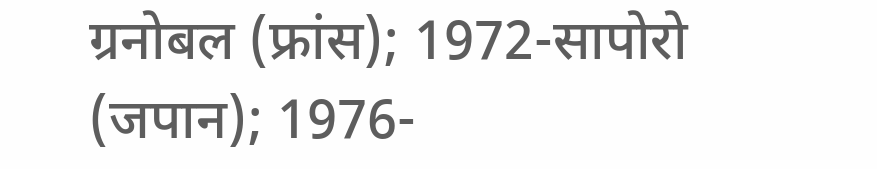ग्रनोबल (फ्रांस); 1972-सापोरो (जपान); 1976-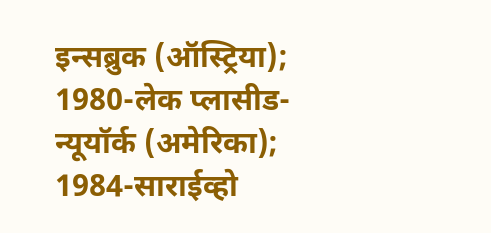इन्सब्रुक (ऑस्ट्रिया); 1980-लेक प्लासीड-न्यूयॉर्क (अमेरिका); 1984-साराईव्हो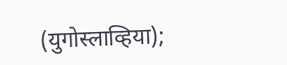(युगोस्लाव्हिया);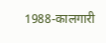1988-कालगारी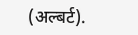(अल्बर्ट).